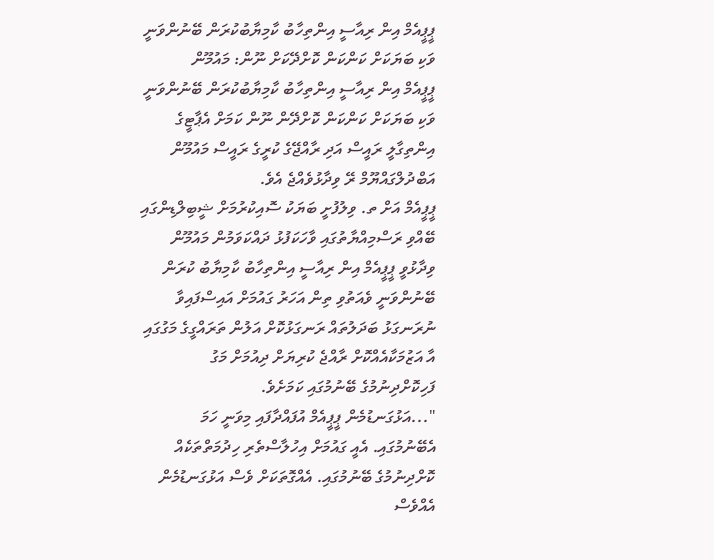ޕީޕީއެމް އިން ރިއާސީ އިންތިހާބު ކާމިޔާބުކުރަން ބޭނުންވަނީ ވަކި ބަޔަކަށް ކަންކަން ކޮށްދޭކަށް ނޫން: މައުމޫން
ޕީޕީއެމް އިން ރިއާސީ އިންތިހާބު ކާމިޔާބުކުރަން ބޭނުންވަނީ ވަކި ބަޔަކަށް ކަންކަން ކޮށްދޭން ނޫން ކަމަށް އެޕާޓީގެ އިންތިގާލީ ރައީސް އަދި ރާއްޖޭގެ ކުރީގެ ރައީސް މައުމޫން އަބްދުލްގައްޔޫމް ރޭ ވިދާޅުވެއްޖެ އެވެ.
ޕީޕީއެމް އަށް ތ. ވިލުފުށީ ބަޔަކު ސޮއިކުރުމަށް ޝީބިލްޑިންގައި ބޭއްވި ރަސްމިއްޔާތުގައި ވާހަކަފުޅު ދައްކަވަމުން މައުމޫން ވިދާޅުވީ ޕީޕީއެމް އިން ރިއާސީ އިންތިހާބު ކާމިޔާބު ކުރަން ބޭނުންވަނީ ވެއަތުވި ތިން އަހަރު ގައުމަށް އައިސްފައިވާ ނުރަނގަޅު ބަދަލުތައް ރަނގަޅުކޮށް އަލުން ތަރައްގީގެ މަގުގައި އާ އަޒުމަކާއެއްކޮށް ރާއްޖެ ކުރިޔަށް ދިއުމަށް މަގު ފަހިކޮށްދިނުމުގެ ބޭނުމުގައި ކަމަށެވެ.
"...އަޅުގަނޑުމެން ޕީޕީއެމް އުފައްދާފައި މިވަނީ ހަމަ އެބޭނުމުގައި. އެއީ ގައުމަށް އިހުލާސްތެރި ހިދުމަތްތަކެއް ކޮށްދިނުމުގެ ބޭނުމުގައި. އެއްގޮތަކަށް ވެސް އަޅުގަނޑުމެން އެއްވެސް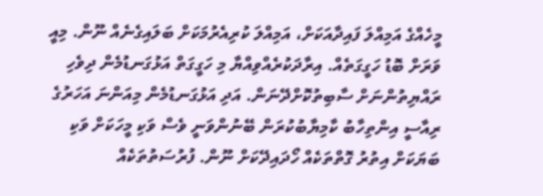މީހެއްގެ އަމިއްލަ ފައިދާއަކަށް، އަމިއްލަ ކުރިއެރުމަކަށް ބަލައިގެނެއް ނޫން. މިއީ ވަރަށް ބޮޑު ހަގީގަތެއް. އިރާދަކުރެއްވިއްޔާ މި ހަގީގަތް އަޅުގަނޑުމެން ދިވެހި ރައްޔިތުންނަށް ސާބިތުކޮށްދޭނަން. އަދި އަޅުގަނޑުމެން މިއަންނަ އަހަރުގެ ރިއާސީ އިންތިހާބު ކާމިޔާބުކުރަން ބޭނުންވަނީ ވެސް ވަކި މީހަކަށް ވަކި ބަޔަކަށް އިތުރު ގޮތްތަކެއް ހޯދައިދޭކަށް ނޫން. ފުރުސަތުތަކެއް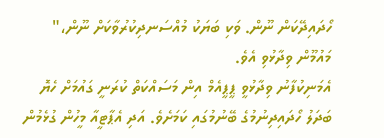ހޯދައިދޭކަން ނޫން. ވަކި ބަޔަކު މުއްސަނދިކުރުވާކަށް ނޫން،" މައުމޫން ވިދާޅުވި އެވެ.
އެމަނިކުފާނު ވިދާޅުވީ ޕީޕީއެމް އިން މަސައްކަތް ކުރަނީ ގައުމަށް ހެޔޮ ބަދަލު ހޯދައިދިނުމުގެ ބޭނުމުގައި ކަމަށެވެ. އަދި އެޕާޓީއާ މީހުން ގުޅެމުން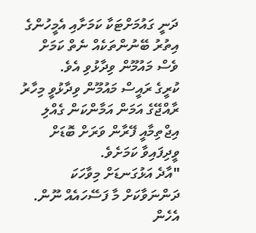ދަނީ ގައުމަށްޓަކާ ކަމަށާއި އެމީހުންގެ އިތުރު ބޭނުންތަކެއް ނެތް ކަމަށް ވެސް މައުމޫން ވިދާޅުވި އެވެ.
ކުރީގެ ރައީސް މައުމޫން ވިދާޅުވީ މިހާރު ރާއްޖޭގެ އަމަން އަމާންކަން ގެއްލި އިޖްތިމާއީ ފޭރާން ވަރަށް ބޮޑަށް ވީދިފައިވާ ކަމަށެވެ.
"އާދެ އަޅުގަނޑަށް މިވާހަކަ ދަންނަވާކަށް މާ ފަސޭހައެއް ނޫން. އެހެން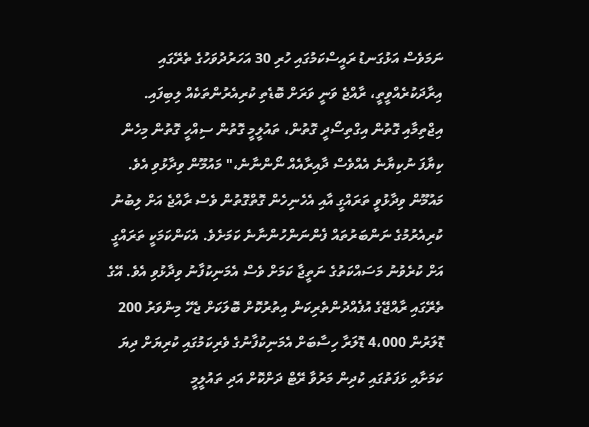ނަމަވެސް އަޅުގަނޑު ރައީސްކަމުގައި ހުރި 30 އަހަރުދުވަހުގެ ތެރޭގައި އިރާދަކުރެއްވީތީ، ރާއްޖެ ވަނީ ވަރަށް ބޮޑެތި ކުރިއެރުންތަކެއް ލިބިފައި. އިޖްތިމާއި ގޮތުން އިގްތިސޯދީ ގޮތުން، ތައުލީމީ ގޮތުން ސިއްހީ ގޮތުން މިހެން ކިޔާފަ ނުކިޔާނެ އެއްވެސް ދާއިރާއެއް ނޯންނާނެ،" މައުމޫން ވިދާޅުވި އެވެ.
މައުމޫން ވިދާޅުވީ ތަރައްގީ އާއި އެހެނިހެން ގޮތްގޮތުން ވެސް ރާއްޖެ އަށް ލިބުނު ކުރިއެރުމުގެ ނަންބަރުތައް ފެންނަންހުންނާނެ ކަމަށެވެ. އެކަންކަމަކީ ތަރައްގީ އަށް ކުރެވުނު މަސައްކަތުގެ ނަތީޖާ ކަމަށް ވެސް އެމަނިކުފާނު ވިދާޅުވި އެވެ. އޭގެ ތެރޭގައި ރާއްޖޭގެ އުފެއްދުންތެރިކަން އިތުރުކޮށް ބޮލަކަށް ޖެހޭ މިންވަރު 200 ޑޮލަރުން 4،000 ޑޮލަރާ ހިސާބަށް އެމަނިކުފާނުގެ ވެރިކަމުގައި ކުރިޔަށް ދިޔަ ކަމަށާއި ޅަފަތުގައި ކުދިން މަރުވާ ރޭޓް ދަށްކޮށް އަދި ތައުލީމީ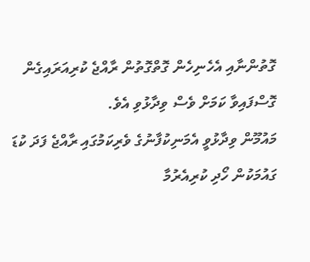ގޮތުންނާއި އެހެނިހެން ގޮތްގޮތުން ރާއްޖެ ކުރިއަރައިގެން ގޮސްފައިވާ ކަމަށް ވެސް ވިދާޅުވި އެވެ.
މައުމޫން ވިދާޅުވީ އެމަނިކުފާނުގެ ވެރިކަމުގައި ރާއްޖެ ފަދަ ކުޑަ ގައުމަކުން ހޯދި ކުރިއެރުމާ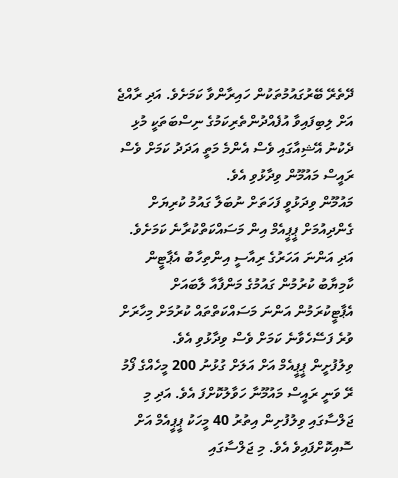ދޭތެރޭ ބޭރުގައުމުތަކުން ހައިރާންވާ ކަމަށެވެ. އަދި ރާއްޖެ އަށް ލިބިފައިވާ އުފެއްދުންތެރިކަމުގެ ނިސްބަތަކީ މުޅި ދެކުނު އޭޝިއާގައި ވެސް އެންމެ މަތީ އަދަދު ކަމަށް ވެސް ރައީސް މައުމޫން ވިދާޅުވި އެވެ.
މައުމޫން ވިދަޅުވީ ފަހަތަށް ނުބަލާ ގައުމު ކުރިޔަށް ގެންދިއުމަށް ޕީޕީއެމް އިން މަސައްކަތްކުރާނެ ކަމަށެވެ. އަދި އަންނަ އަހަރުގެ ރިއާސީ އިންތިހާބު އެޕާޓީން ކާމިޔާބު ކުރުމުން ގައުމުގެ މަންފާއާ ލާބައަށް އެޕާޓީކުރަމުން އަންނަ މަސައްކަތްތައް ކުރުމަށް މިހާރަށް ވުރެ ފަސޭހެވާނެ ކަމަށް ވެސް ވިދާޅުވި އެވެ.
ވިލުފުށީން ޕީޕީއެމް އަށް އަލަށް ގުޅުނު 200 މީހެއްގެ ފޯމު ރޭ ވަނީ ރައީސް މައުމޫނާ ހަވާލުކޮށްފަ އެވެ. އަދި މި ޖަލްސާގައި ވިލުފުށިން އިތުރު 40 މީހަކު ޕީޕީއެމް އަށް ސޮއިކޮށްފައިވެ އެވެ. މި ޖަލްސާގައި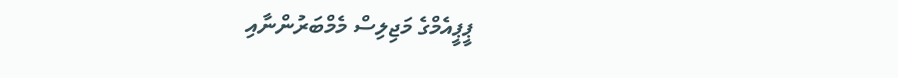ޕީޕީއެމްގެ މަޖިލިސް މެމްބަރުންނާއި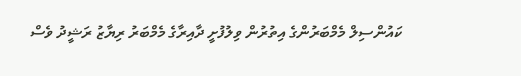ކައުންސިލް މެމްބަރުންގެ އިތުރުން ވިލުފުށީ ދާއިރާގެ މެމްބަރު ރިޔާޒު ރަޝީދު ވެސް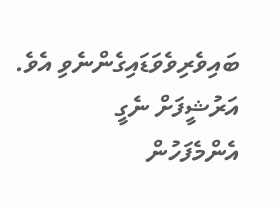ބައިވެރިވެވަޑައިގެންނެވި އެވެ.
އަރުޝީފަށް ނެގީ
އެންމެފަހުން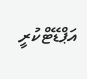އަޕްޑޭޓްކުރީ